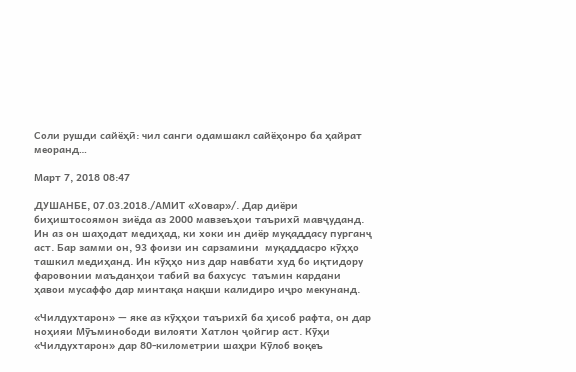Соли рушди сайёҳӣ: чил санги одамшакл сайёҳонро ба ҳайрат меоранд…

Март 7, 2018 08:47

ДУШАНБЕ, 07.03.2018./АМИТ «Ховар»/. Дар диёри биҳиштосоямон зиёда аз 2000 мавзеъҳои таърихӣ мавҷуданд. Ин аз он шаҳодат медиҳад, ки хоки ин диёр муқаддасу пурганҷ аст. Бар замми он, 93 фоизи ин сарзамини  муқаддасро кӯҳҳо ташкил медиҳанд. Ин кӯҳҳо низ дар навбати худ бо иқтидору фаровонии маъданҳои табиӣ ва бахусус  таъмин кардани  ҳавои мусаффо дар минтақа нақши калидиро иҷро мекунанд.

«Чилдухтарон» — яке аз кӯҳҳои таърихӣ ба ҳисоб рафта, он дар ноҳияи Мӯъминободи вилояти Хатлон ҷойгир аст. Кӯҳи «Чилдухтарон» дар 80-километрии шаҳри Кӯлоб воқеъ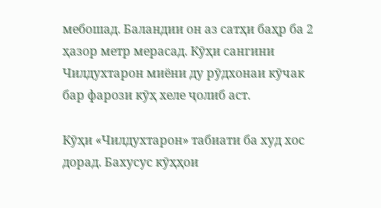мебошад. Баландии он аз сатҳи баҳр ба 2 ҳазор метр мерасад. Кӯҳи сангини Чилдухтарон миёни ду рӯдхонаи кӯчак бар фарози кӯҳ хеле ҷолиб аст.

Кӯҳи «Чилдухтарон» табиати ба худ хос дорад. Бахусус кӯҳҳои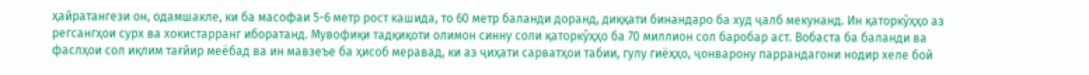ҳайратангези он, одамшакле, ки ба масофаи 5-6 метр рост кашида, то 60 метр баланди доранд, диққати бинандаро ба худ ҷалб мекунанд. Ин қаторкӯҳҳо аз регсангҳои сурх ва хокистарранг иборатанд. Мувофиқи тадқиқоти олимон синну соли қаторкӯҳҳо ба 70 миллион сол баробар аст. Вобаста ба баланди ва фаслҳои сол иқлим тағйир меёбад ва ин мавзеъе ба ҳисоб меравад, ки аз ҷиҳати сарватҳои табии, гулу гиёҳҳо, ҷонварону паррандагони нодир хеле бой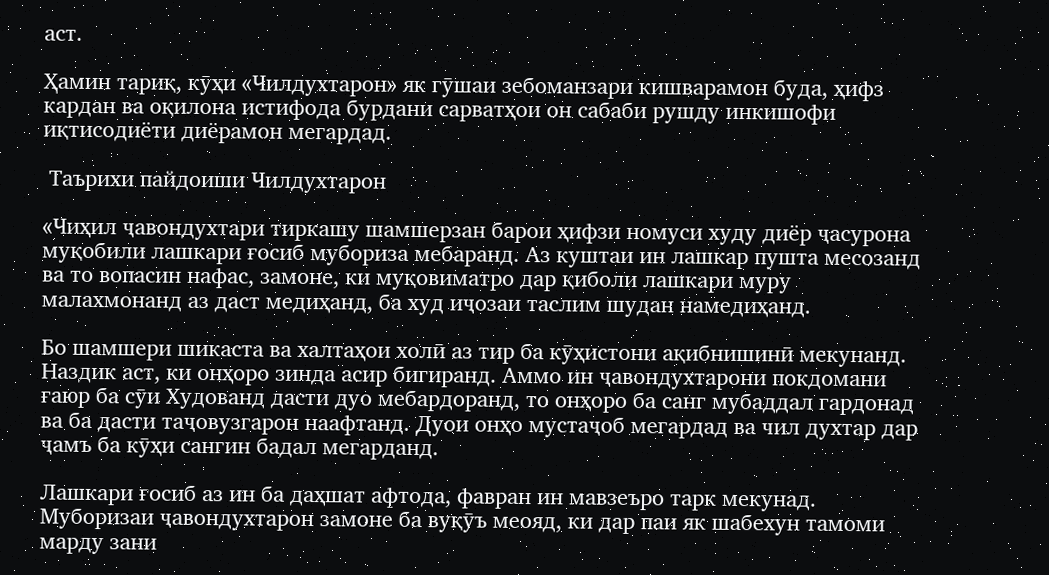аст.

Ҳамин тариқ, кӯҳи «Чилдухтарон» як гӯшаи зебоманзари кишварамон буда, ҳифз кардан ва оқилона истифода бурдани сарватҳои он сабаби рушду инкишофи иқтисодиёти диёрамон мегардад.

 Таърихи пайдоиши Чилдухтарон

«Чиҳил ҷавондухтари тиркашу шамшерзан барои ҳифзи номуси худу диёр ҷасурона муқобили лашкари ғосиб мубориза мебаранд. Аз куштаи ин лашкар пушта месозанд ва то вопасин нафас, замоне, ки муқовиматро дар қиболи лашкари муру малахмонанд аз даст медиҳанд, ба худ иҷозаи таслим шудан намедиҳанд.

Бо шамшери шикаста ва халтаҳои холӣ аз тир ба кӯҳистони ақибнишинӣ мекунанд. Наздик аст, ки онҳоро зинда асир бигиранд. Аммо ин ҷавондухтарони покдомани ғаюр ба сӯи Худованд дасти дуо мебардоранд, то онҳоро ба санг мубаддал гардонад ва ба дасти таҷовузгарон наафтанд. Дуои онҳо мустаҷоб мегардад ва чил духтар дар ҷамъ ба кӯҳи сангин бадал мегарданд.

Лашкари ғосиб аз ин ба даҳшат афтода, фавран ин мавзеъро тарк мекунад. Муборизаи ҷавондухтарон замоне ба вуқӯъ меояд, ки дар паи як шабехун тамоми марду зани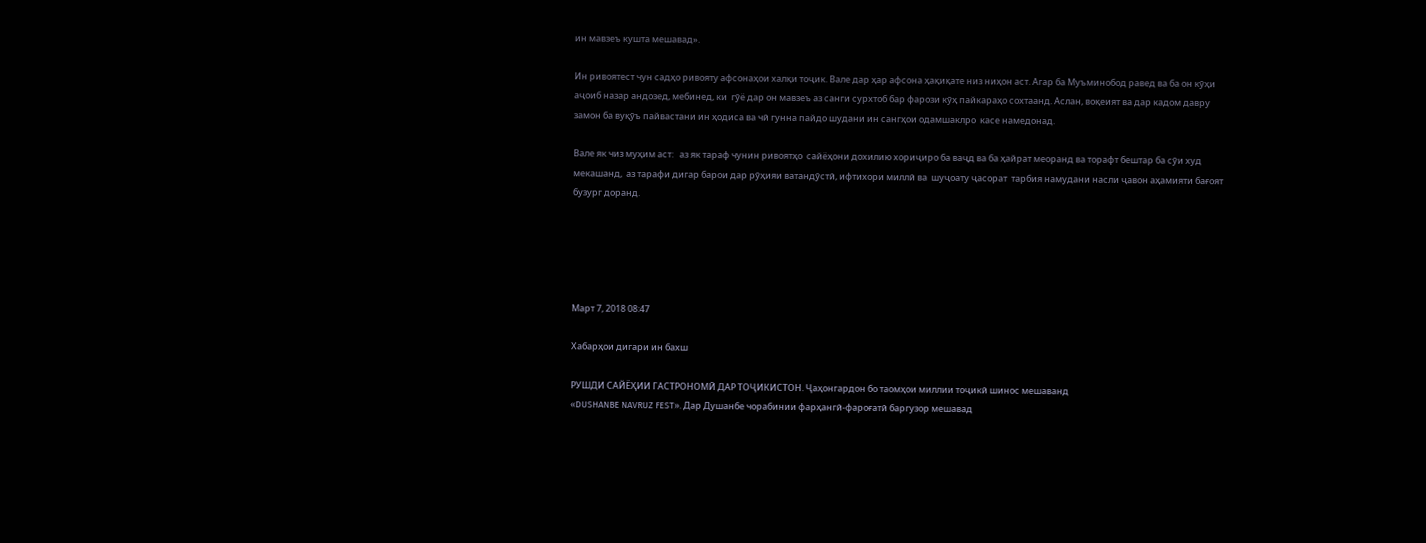ин мавзеъ кушта мешавад».

Ин ривоятест чун садҳо ривояту афсонаҳои халқи тоҷик. Вале дар ҳар афсона ҳақиқате низ ниҳон аст. Агар ба Муъминобод равед ва ба он кӯҳи аҷоиб назар андозед, мебинед, ки  гӯё дар он мавзеъ аз санги сурхтоб бар фарози кӯҳ пайкараҳо сохтаанд. Аслан, воқеият ва дар кадом давру замон ба вуқӯъ пайвастани ин ҳодиса ва чӣ гунна пайдо шудани ин сангҳои одамшаклро  касе намедонад.

Вале як чиз муҳим аст:   аз як тараф чунин ривоятҳо  сайёҳони дохилию хориҷиро ба ваҷд ва ба ҳайрат меоранд ва торафт бештар ба сӯи худ мекашанд,  аз тарафи дигар барои дар рӯҳияи ватандӯстӣ, ифтихори миллӣ ва  шуҷоату ҷасорат  тарбия намудани насли ҷавон аҳамияти бағоят бузург доранд.





Март 7, 2018 08:47

Хабарҳои дигари ин бахш

РУШДИ САЙЁҲИИ ГАСТРОНОМӢ ДАР ТОҶИКИСТОН. Ҷаҳонгардон бо таомҳои миллии тоҷикӣ шинос мешаванд
«DUSHANBE NAVRUZ FEST». Дар Душанбе чорабинии фарҳангӣ-фароғатӣ баргузор мешавад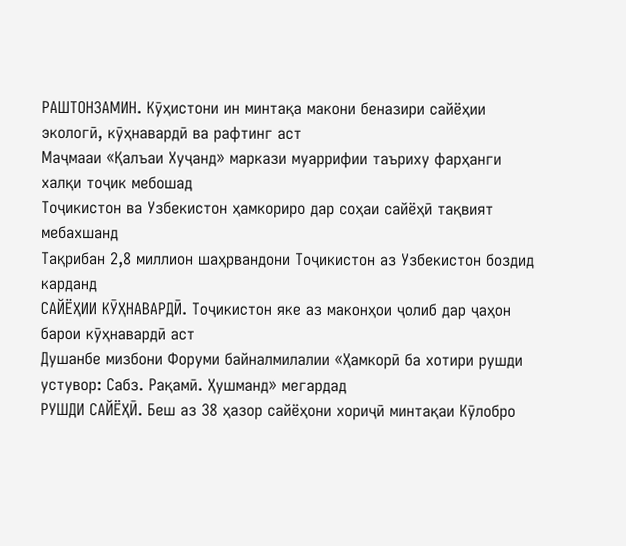РАШТОНЗАМИН. Кӯҳистони ин минтақа макони беназири сайёҳии экологӣ, кӯҳнавардӣ ва рафтинг аст
Маҷмааи «Қалъаи Хуҷанд» маркази муаррифии таъриху фарҳанги халқи тоҷик мебошад
Тоҷикистон ва Узбекистон ҳамкориро дар соҳаи сайёҳӣ тақвият мебахшанд
Тақрибан 2,8 миллион шаҳрвандони Тоҷикистон аз Узбекистон боздид карданд
САЙЁҲИИ КӮҲНАВАРДӢ. Тоҷикистон яке аз маконҳои ҷолиб дар ҷаҳон барои кӯҳнавардӣ аст
Душанбе мизбони Форуми байналмилалии «Ҳамкорӣ ба хотири рушди устувор: Сабз. Рақамӣ. Ҳушманд» мегардад
РУШДИ САЙЁҲӢ. Беш аз 38 ҳазор сайёҳони хориҷӣ минтақаи Кӯлобро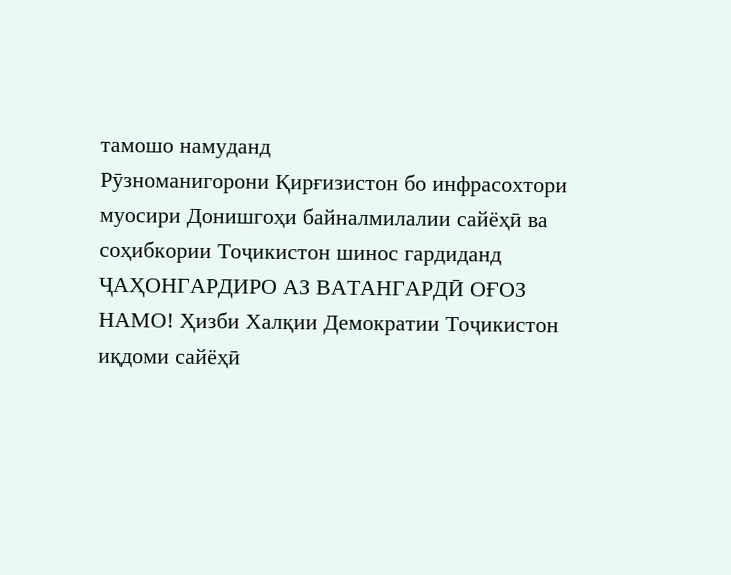тамошо намуданд
Рӯзноманигорони Қирғизистон бо инфрасохтори муосири Донишгоҳи байналмилалии сайёҳӣ ва соҳибкории Тоҷикистон шинос гардиданд
ҶАҲОНГАРДИРО АЗ ВАТАНГАРДӢ ОҒОЗ НАМО! Ҳизби Халқии Демократии Тоҷикистон иқдоми сайёҳӣ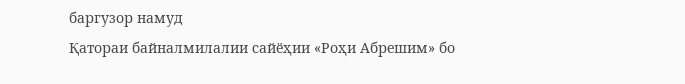баргузор намуд
Қатораи байналмилалии сайёҳии «Роҳи Абрешим» бо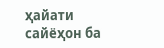ҳайати сайёҳон ба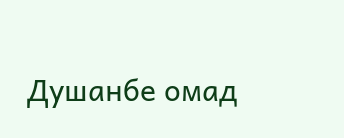Душанбе омад